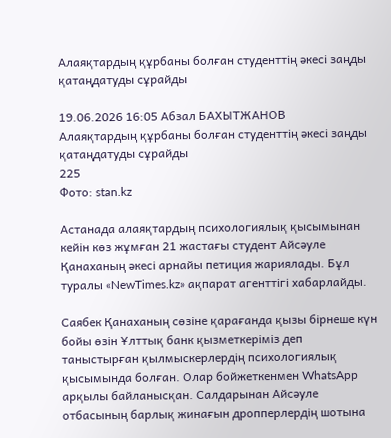Алаяқтардың құрбаны болған студенттің әкесі заңды қатаңдатуды сұрайды

19.06.2026 16:05 Абзал БАХЫТЖАНОВ
Алаяқтардың құрбаны болған студенттің әкесі заңды қатаңдатуды сұрайды
225
Фото: stan.kz

Астанада алаяқтардың психологиялық қысымынан кейін көз жұмған 21 жастағы студент Айсәуле Қанаханың әкесі арнайы петиция жариялады. Бұл туралы «NewTimes.kz» ақпарат агенттігі хабарлайды.

Саябек Қанаханың сөзіне қарағанда қызы бірнеше күн бойы өзін Ұлттық банк қызметкеріміз деп таныстырған қылмыскерлердің психологиялық қысымында болған. Олар бойжеткенмен WhatsApp арқылы байланысқан. Салдарынан Айсәуле отбасының барлық жинағын дропперлердің шотына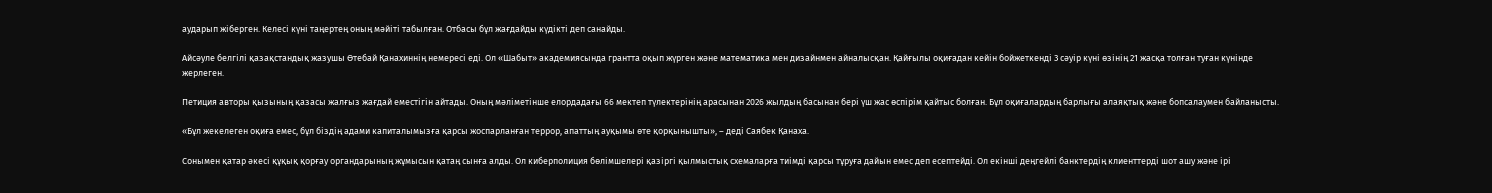аударып жіберген. Келесі күні таңертең оның мәйіті табылған. Отбасы бұл жағдайды күдікті деп санайды.

Айсәуле белгілі қазақстандық жазушы Өтебай Қанахиннің немересі еді. Ол «Шабыт» академиясында грантта оқып жүрген және математика мен дизайнмен айналысқан. Қайғылы оқиғадан кейін бойжеткенді 3 сәуір күні өзінің 21 жасқа толған туған күнінде жерлеген.

Петиция авторы қызының қазасы жалғыз жағдай еместігін айтады. Оның мәліметінше елордадағы 66 мектеп түлектерінің арасынан 2026 жылдың басынан бері үш жас өспірім қайтыс болған. Бұл оқиғалардың барлығы алаяқтық және бопсалаумен байланысты.

«Бұл жекелеген оқиға емес, бұл біздің адами капиталымызға қарсы жоспарланған террор, апаттың ауқымы өте қорқынышты», – деді Саябек Қанаха.

Сонымен қатар әкесі құқық қорғау органдарының жұмысын қатаң сынға алды. Ол киберполиция бөлімшелері қазіргі қылмыстық схемаларға тиімді қарсы тұруға дайын емес деп есептейді. Ол екінші деңгейлі банктердің клиенттерді шот ашу және ірі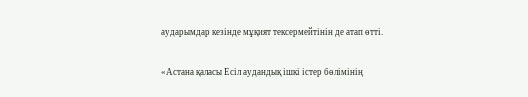аударымдар кезінде мұқият тексермейтінін де атап өтті.

«Астана қаласы Есіл аудандық ішкі істер бөлімінің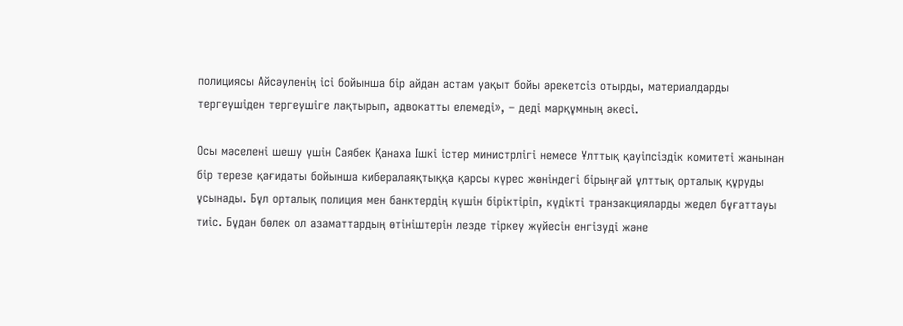полициясы Айсәуленің ісі бойынша бір айдан астам уақыт бойы әрекетсіз отырды, материалдарды тергеушіден тергеушіге лақтырып, адвокатты елемеді», – деді марқұмның әкесі.

Осы мәселені шешу үшін Саябек Қанаха Ішкі істер министрлігі немесе Ұлттық қауіпсіздік комитеті жанынан бір терезе қағидаты бойынша кибералаяқтыққа қарсы күрес жөніндегі бірыңғай ұлттық орталық құруды ұсынады. Бұл орталық полиция мен банктердің күшін біріктіріп, күдікті транзакцияларды жедел бұғаттауы тиіс. Бұдан бөлек ол азаматтардың өтініштерін лезде тіркеу жүйесін енгізуді және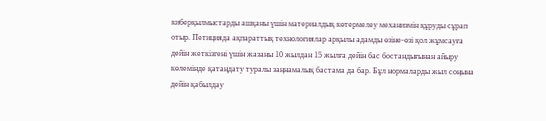киберқылмыстарды ашқаны үшін материалдық көтермелеу механизмін құруды сұрап отыр. Петицияда ақпараттық технологиялар арқылы адамды өзіне-өзі қол жұмсауға дейін жеткізгені үшін жазаны 10 жылдан 15 жылға дейін бас бостандығынан айыру көлемінде қатаңдату туралы заңнамалық бастама да бар. Бұл нормаларды жыл соңына дейін қабылдау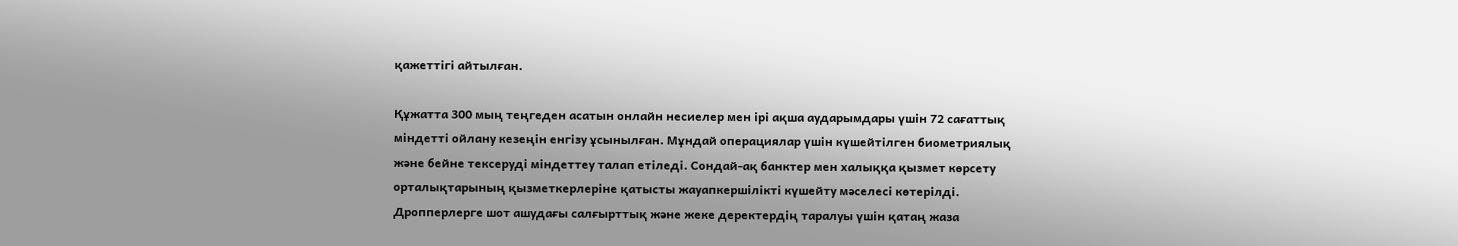қажеттігі айтылған.

Құжатта 300 мың теңгеден асатын онлайн несиелер мен ірі ақша аударымдары үшін 72 сағаттық міндетті ойлану кезеңін енгізу ұсынылған. Мұндай операциялар үшін күшейтілген биометриялық және бейне тексеруді міндеттеу талап етіледі. Сондай-ақ банктер мен халыққа қызмет көрсету орталықтарының қызметкерлеріне қатысты жауапкершілікті күшейту мәселесі көтерілді. Дропперлерге шот ашудағы салғырттық және жеке деректердің таралуы үшін қатаң жаза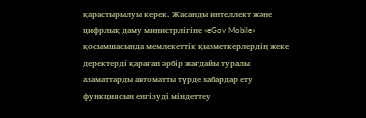қарастырылуы керек. Жасанды интеллект және цифрлық даму министрлігіне «eGov Mobile» қосымшасында мемлекеттік қызметкерлердің жеке деректерді қараған әрбір жағдайы туралы азаматтарды автоматты түрде хабардар ету функциясын енгізуді міндеттеу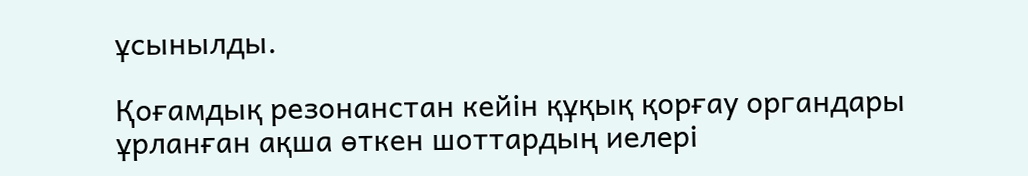ұсынылды.

Қоғамдық резонанстан кейін құқық қорғау органдары ұрланған ақша өткен шоттардың иелері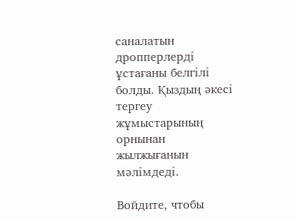саналатын дропперлерді ұстағаны белгілі болды. Қыздың әкесі тергеу жұмыстарының орнынан жылжығанын мәлімдеді.

Войдите, чтобы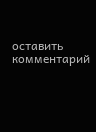оставить комментарий